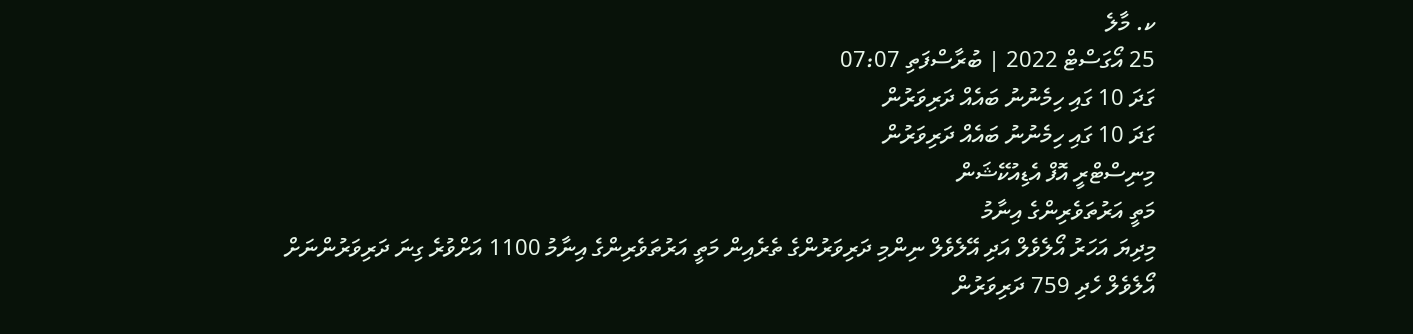ކ. މާލެ
25 އޯގަސްޓް 2022 | ބުރާސްފަތި 07:07
ގަދަ 10 ގައި ހިމެނުނު ބައެއް ދަރިވަރުން
ގަދަ 10 ގައި ހިމެނުނު ބައެއް ދަރިވަރުން
މިނިސްޓްރީ އޮފް އެޑިއުކޭޝަން
މަތީ އަރުތަވެރިންގެ އިނާމު
މިދިޔަ އަހަރު އޯލެވެލް އަދި އޭލެވެލް ނިންމި ދަރިވަރުންގެ ތެރެއިން މަތީ އަރުތަވެރިންގެ އިނާމު 1100 އަށްވުރެ ގިނަ ދަރިވަރުންނަށް
އޯލެވެލް ހެދި 759 ދަރިވަރުން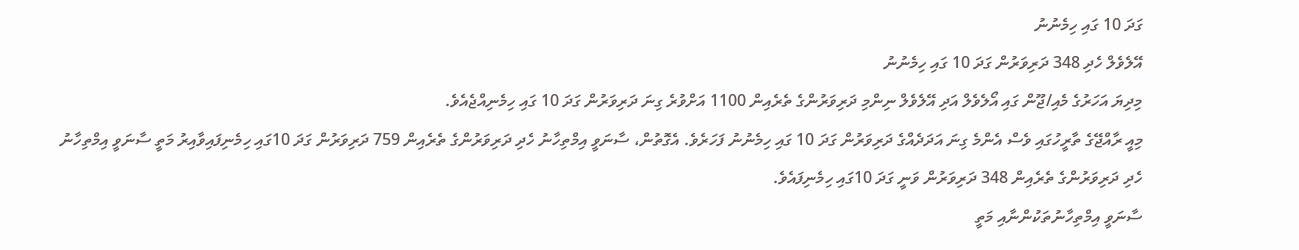ގަދަ 10 ގައި ހިމެނުނު
އޭލެވެލް ހެދި 348 ދަރިވަރުން ގަދަ 10 ގައި ހިމެނުނު
މިދިޔަ އަހަރުގެ މެއި/ޖޫން ގައި އޯލެވެލް އަދި އޭލެވެލް ނިންމި ދަރިވަރުންގެ ތެރެއިން 1100 އަށްވުރެ ގިނަ ދަރިވަރުން ގަދަ 10 ގައި ހިމެނިއްޖެއެވެ.
މިއީ ރާއްޖޭގެ ތާރީހުގައި ވެސް އެންމެ ގިނަ އަދަދެއްގެ ދަރިވަރުން ގަދަ 10 ގައި ހިމެނުނު ފަހަރެވެ. އެގޮތުން، ސާނަވީ އިމްތިހާނު ހެދި ދަރިވަރުންގެ ތެރެއިން 759 ދަރިވަރުން ގަދަ 10ގައި ހިމެނިފައިވާއިރު މަތީ ސާނަވީ އިމްތިހާނު ހެދި ދަރިވަރުންގެ ތެރެއިން 348 ދަރިވަރުން ވަނީ ގަދަ 10ގައި ހިމެނިފައެވެ.
ސާނަވީ އިމްތިހާނުތަކުންނާއި މަތީ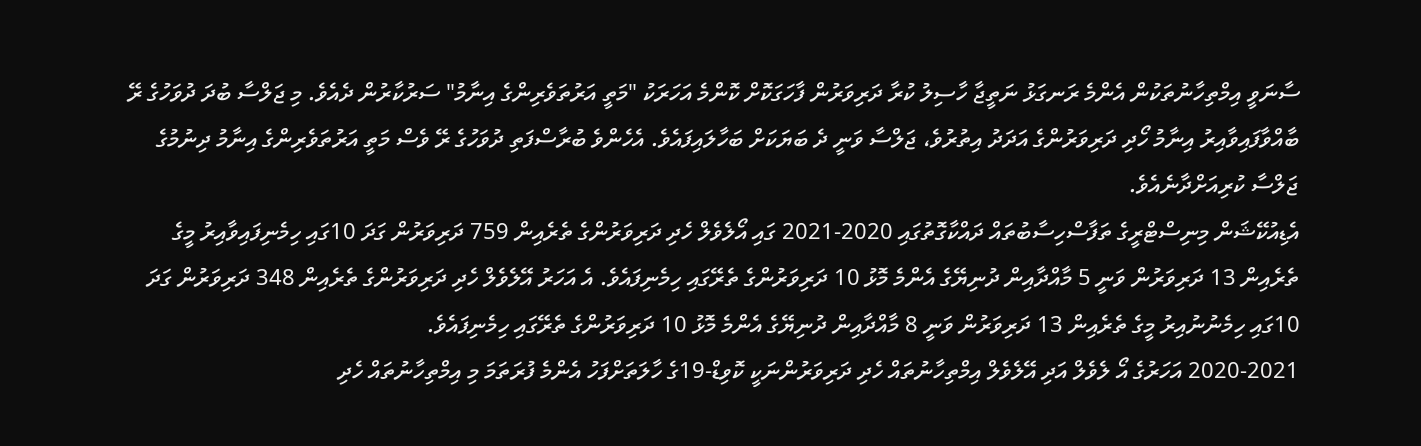ސާނަވީ އިމްތިހާނުތަކުން އެންމެ ރަނގަޅު ނަތީޖާ ހާސިލު ކުރާ ދަރިވަރުން ފާހަގަކޮށް ކޮންމެ އަހަރަކު "މަތީ އަރުތަވެރިންގެ އިނާމު" ސަރުކާރުން ދެއެވެ. މި ޖަލްސާ ބުދަ ދުވަހުގެ ރޭ ބާއްވާފައިވާއިރު އިނާމު ހޯދި ދަރިވަރުންގެ އަދަދު އިތުރުވެ، ޖަލްސާ ވަނީ ދެ ބަޔަކަށް ބަހާލައިފައެވެ. އެހެންވެ ބުރާސްފަތި ދުވަހުގެ ރޭ ވެސް މަތީ އަރުތަވެރިންގެ އިނާމު ދިނުމުގެ ޖަލްސާ ކުރިއަށްދާނެއެވެ.
އެޑިއުކޭޝަން މިނިސްޓްރީގެ ތަފާސްހިސާބުތައް ދައްކާގޮތުގައި 2020-2021 ގައި އޯލެވެލް ހެދި ދަރިވަރުންގެ ތެރެއިން 759 ދަރިވަރުން ގަދަ 10ގައި ހިމެނިފައިވާއިރު މީގެ ތެރެއިން 13 ދަރިވަރުން ވަނީ 5 މާއްދާއިން ދުނިޔޭގެ އެންމެ މޮޅު 10 ދަރިވަރުންގެ ތެރޭގައި ހިމެނިފައެވެ. އެ އަހަރު އޭލެވެލް ހެދި ދަރިވަރުންގެ ތެރެއިން 348 ދަރިވަރުން ގަދަ 10ގައި ހިމެނުނުއިރު މީގެ ތެރެއިން 13 ދަރިވަރުން ވަނީ 8 މާއްދާއިން ދުނިޔޭގެ އެންމެ މޮޅު 10 ދަރިވަރުންގެ ތެރޭގައި ހިމެނިފައެވެ.
2020-2021 އަހަރުގެ އޯ ލެވެލް އަދި އޭލެވެލް އިމްތިހާނުތައް ހެދި ދަރިވަރުންނަކީ ކޮވިޑް-19ގެ ހާލަތަށްފަހު އެންމެ ފުރަތަމަ މި އިމްތިހާނުތައް ހެދި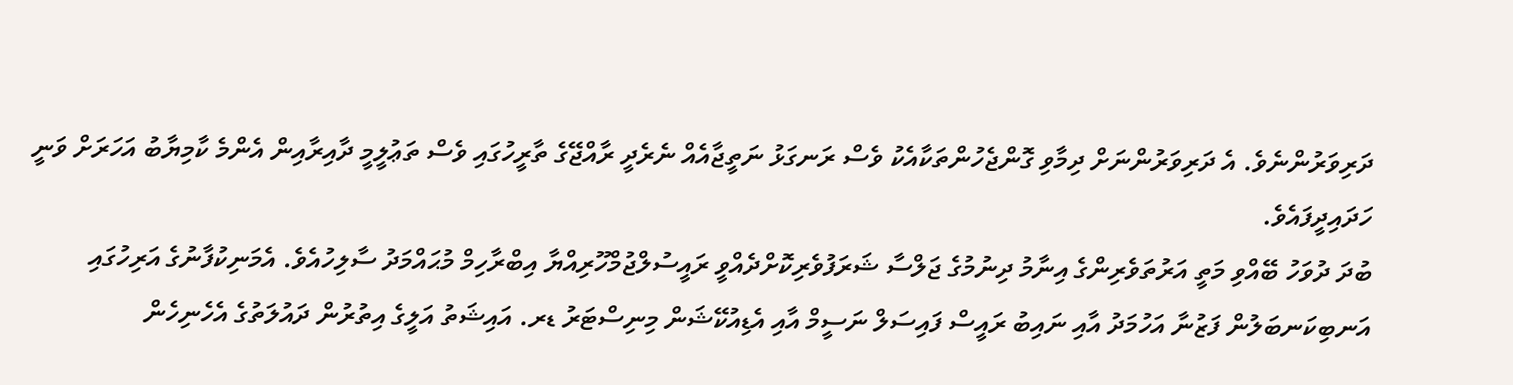ދަރިވަރުންނެވެ. އެ ދަރިވަރުންނަށް ދިމާވި ގޮންޖެހުންތަކާއެކު ވެސް ރަނގަޅު ނަތީޖާއެއް ނެރެދީ ރާއްޖޭގެ ތާރީހުގައި ވެސް ތަޢުލީމީ ދާއިރާއިން އެންމެ ކާމިޔާބު އަހަރަށް ވަނީ ހަދައިދީފައެވެ.
ބުދަ ދުވަހު ބޭއްވި މަތީ އަރުތަވެރިންގެ އިނާމު ދިނުމުގެ ޖަލްސާ ޝަރަފުވެރިކޮށްދެއްވީ ރައީސުލްޖުމްހޫރިއްޔާ އިބްރާހިމް މުޙައްމަދު ސާލިހުއެވެ. އެމަނިކުފާނުގެ އަރިހުގައި އަނބިކަނބަލުން ފަޒުނާ އަހުމަދު އާއި ނައިބު ރައީސް ފައިސަލް ނަސީމް އާއި އެޑިއުކޭޝަން މިނިސްޓަރު ޑރ. އައިޝަތު އަލީގެ އިތުރުން ދައުލަތުގެ އެހެނިހެން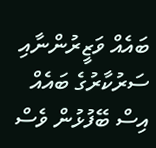ބައެއް ވަޒީރުންނާއި ސަރުކާރުގެ ބައެއް އިސް ބޭފުޅުން ވެސް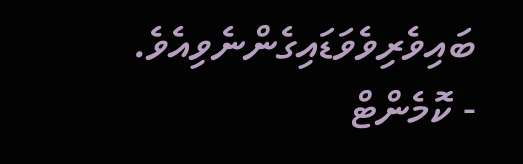ބައިވެރިވެވަޑައިގެންނެވިއެވެ.
- ކޮމެންޓް